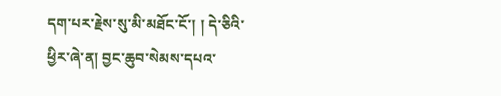དག་པར་རྗེས་སུ་མི་མཐོང་ངོ་། ། དེ་ཅིའི་ཕྱིར་ཞེ་ན། བྱང་ཆུབ་སེམས་དཔའ་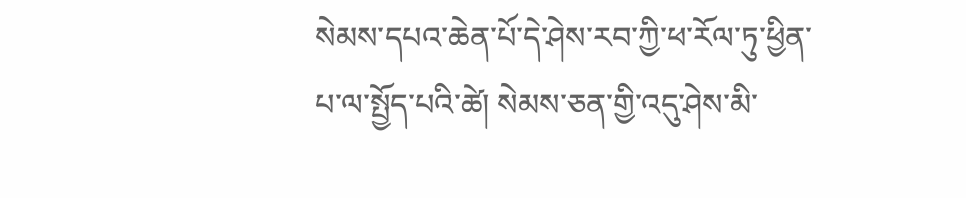སེམས་དཔའ་ཆེན་པོ་དེ་ཤེས་རབ་ཀྱི་ཕ་རོལ་ཏུ་ཕྱིན་པ་ལ་སྤྱོད་པའི་ཚེ། སེམས་ཅན་གྱི་འདུ་ཤེས་མི་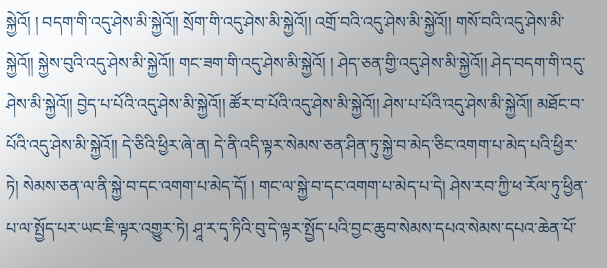སྐྱེའོ། ། བདག་གི་འདུ་ཤེས་མི་སྐྱེའོ།། སྲོག་གི་འདུ་ཤེས་མི་སྐྱེའོ།། འགྲོ་བའི་འདུ་ཤེས་མི་སྐྱེའོ།། གསོ་བའི་འདུ་ཤེས་མི་སྐྱེའོ།། སྐྱེས་བུའི་འདུ་ཤེས་མི་སྐྱེའོ།། གང་ཟག་གི་འདུ་ཤེས་མི་སྐྱེའོ། ། ཤེད་ཅན་གྱི་འདུ་ཤེས་མི་སྐྱེའོ།། ཤེད་བདག་གི་འདུ་ཤེས་མི་སྐྱེའོ།། བྱེད་པ་པོའི་འདུ་ཤེས་མི་སྐྱེའོ།། ཚོར་བ་པོའི་འདུ་ཤེས་མི་སྐྱེའོ།། ཤེས་པ་པོའི་འདུ་ཤེས་མི་སྐྱེའོ།། མཐོང་བ་པོའི་འདུ་ཤེས་མི་སྐྱེའོ།། དེ་ཅིའི་ཕྱིར་ཞེ་ན། དེ་ནི་འདི་ལྟར་སེམས་ཅན་ཤིན་ཏུ་སྐྱེ་བ་མེད་ཅིང་འགག་པ་མེད་པའི་ཕྱིར་ཏེ། སེམས་ཅན་ལ་ནི་སྐྱེ་བ་དང་འགག་པ་མེད་དོ། ། གང་ལ་སྐྱེ་བ་དང་འགག་པ་མེད་པ་དེ། ཤེས་རབ་ཀྱི་ཕ་རོལ་ཏུ་ཕྱིན་པ་ལ་སྤྱོད་པར་ཡང་ཇི་ལྟར་འགྱུར་ཏེ། ཤཱ་ར་དྭ་ཏིའི་བུ་དེ་ལྟར་སྤྱོད་པའི་བྱང་ཆུབ་སེམས་དཔའ་སེམས་དཔའ་ཆེན་པོ་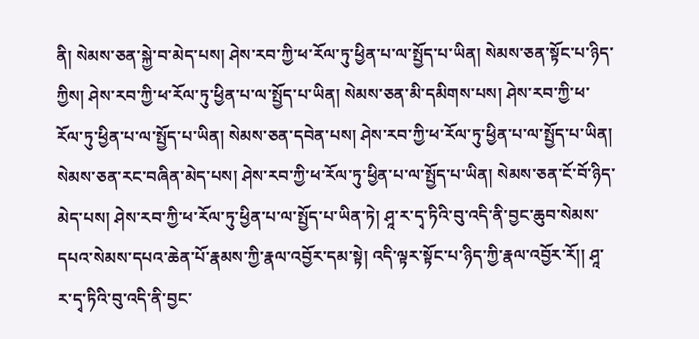ནི། སེམས་ཅན་སྐྱེ་བ་མེད་པས། ཤེས་རབ་ཀྱི་ཕ་རོལ་ཏུ་ཕྱིན་པ་ལ་སྤྱོད་པ་ཡིན། སེམས་ཅན་སྟོང་པ་ཉིད་ཀྱིས། ཤེས་རབ་ཀྱི་ཕ་རོལ་ཏུ་ཕྱིན་པ་ལ་སྤྱོད་པ་ཡིན། སེམས་ཅན་མི་དམིགས་པས། ཤེས་རབ་ཀྱི་ཕ་རོལ་ཏུ་ཕྱིན་པ་ལ་སྤྱོད་པ་ཡིན། སེམས་ཅན་དབེན་པས། ཤེས་རབ་ཀྱི་ཕ་རོལ་ཏུ་ཕྱིན་པ་ལ་སྤྱོད་པ་ཡིན། སེམས་ཅན་རང་བཞིན་མེད་པས། ཤེས་རབ་ཀྱི་ཕ་རོལ་ཏུ་ཕྱིན་པ་ལ་སྤྱོད་པ་ཡིན། སེམས་ཅན་ངོ་བོ་ཉིད་མེད་པས། ཤེས་རབ་ཀྱི་ཕ་རོལ་ཏུ་ཕྱིན་པ་ལ་སྤྱོད་པ་ཡིན་ཏེ། ཤཱ་ར་དྭ་ཏིའི་བུ་འདི་ནི་བྱང་ཆུབ་སེམས་དཔའ་སེམས་དཔའ་ཆེན་པོ་རྣམས་ཀྱི་རྣལ་འབྱོར་དམ་སྟེ། འདི་ལྟར་སྟོང་པ་ཉིད་ཀྱི་རྣལ་འབྱོར་རོ།། ཤཱ་ར་དྭ་ཏིའི་བུ་འདི་ནི་བྱང་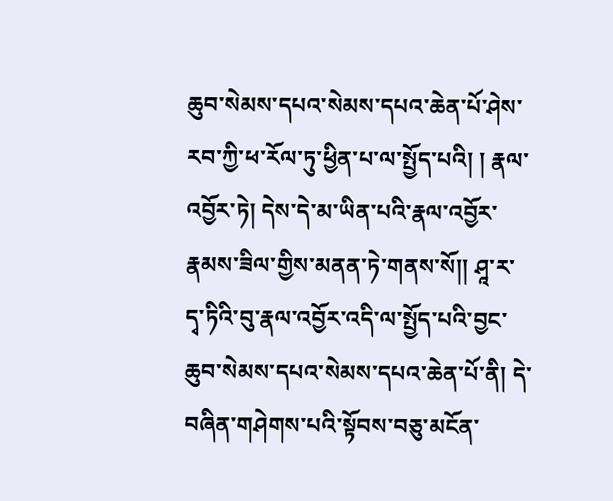ཆུབ་སེམས་དཔའ་སེམས་དཔའ་ཆེན་པོ་ཤེས་རབ་ཀྱི་ཕ་རོལ་ཏུ་ཕྱིན་པ་ལ་སྤྱོད་པའི། ། རྣལ་འབྱོར་ཏེ། དེས་དེ་མ་ཡིན་པའི་རྣལ་འབྱོར་རྣམས་ཟིལ་གྱིས་མནན་ཏེ་གནས་སོ།། ཤཱ་ར་དྭ་ཏིའི་བུ་རྣལ་འབྱོར་འདི་ལ་སྤྱོད་པའི་བྱང་ཆུབ་སེམས་དཔའ་སེམས་དཔའ་ཆེན་པོ་ནི། དེ་བཞིན་གཤེགས་པའི་སྟོབས་བཅུ་མངོན་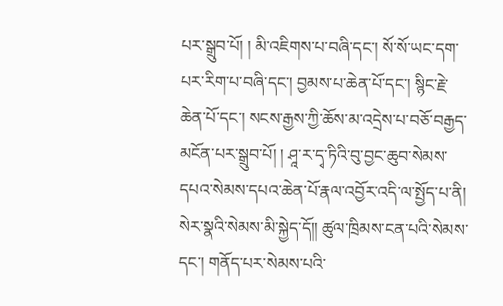པར་སྒྲུབ་པོ། ། མི་འཇིགས་པ་བཞི་དང་། སོ་སོ་ཡང་དག་པར་རིག་པ་བཞི་དང་། བྱམས་པ་ཆེན་པོ་དང་། སྙིང་རྗེ་ཆེན་པོ་དང་། སངས་རྒྱས་ཀྱི་ཆོས་མ་འདྲེས་པ་བཅོ་བརྒྱད་མངོན་པར་སྒྲུབ་པོ། ། ཤཱ་ར་དྭ་ཏིའི་བུ་བྱང་ཆུབ་སེམས་དཔའ་སེམས་དཔའ་ཆེན་པོ་རྣལ་འབྱོར་འདི་ལ་སྤྱོད་པ་ནི། སེར་སྣའི་སེམས་མི་སྐྱེད་དོ།། ཚུལ་ཁྲིམས་ངན་པའི་སེམས་དང་། གནོད་པར་སེམས་པའི་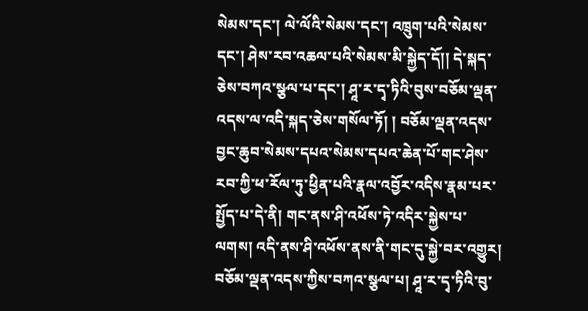སེམས་དང་། ལེ་ལོའི་སེམས་དང་། འཁྲུག་པའི་སེམས་དང་། ཤེས་རབ་འཆལ་པའི་སེམས་མི་སྐྱེད་དོ།། དེ་སྐད་ཅེས་བཀའ་སྩལ་པ་དང་། ཤཱ་ར་དྭ་ཏིའི་བུས་བཅོམ་ལྡན་འདས་ལ་འདི་སྐད་ཅེས་གསོལ་ཏོ། ། བཅོམ་ལྡན་འདས་བྱང་ཆུབ་སེམས་དཔའ་སེམས་དཔའ་ཆེན་པོ་གང་ཤེས་རབ་ཀྱི་ཕ་རོལ་ཏུ་ཕྱིན་པའི་རྣལ་འབྱོར་འདིས་རྣམ་པར་སྤྱོད་པ་དེ་ནི། གང་ནས་ཤི་འཕོས་ཏེ་འདིར་སྐྱེས་པ་ལགས། འདི་ནས་ཤི་འཕོས་ནས་ནི་གང་དུ་སྐྱེ་བར་འགྱུར། བཅོམ་ལྡན་འདས་ཀྱིས་བཀའ་སྩལ་པ། ཤཱ་ར་དྭ་ཏིའི་བུ་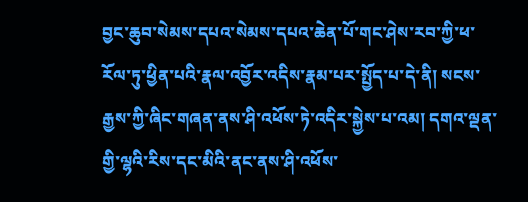བྱང་ཆུབ་སེམས་དཔའ་སེམས་དཔའ་ཆེན་པོ་གང་ཤེས་རབ་ཀྱི་ཕ་རོལ་ཏུ་ཕྱིན་པའི་རྣལ་འབྱོར་འདིས་རྣམ་པར་སྤྱོད་པ་དེ་ནི། སངས་རྒྱས་ཀྱི་ཞིང་གཞན་ནས་ཤི་འཕོས་ཏེ་འདིར་སྐྱེས་པ་འམ། དགའ་ལྡན་གྱི་ལྷའི་རིས་དང་མིའི་ནང་ནས་ཤི་འཕོས་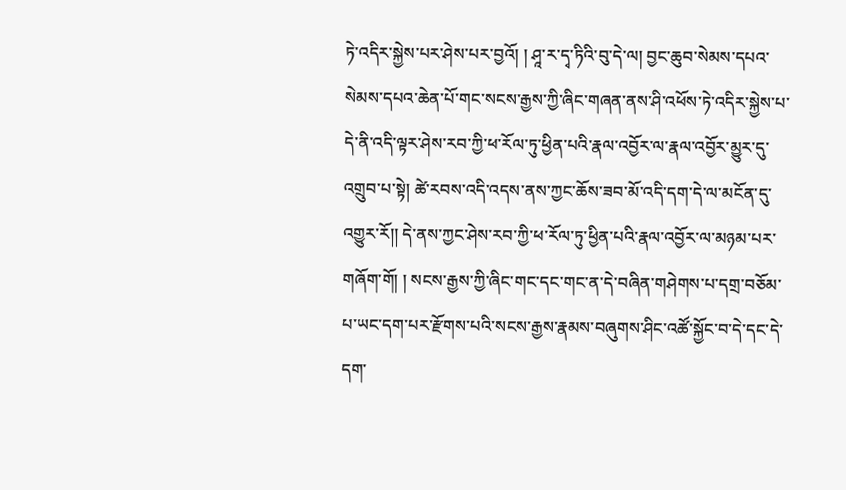ཏེ་འདིར་སྐྱེས་པར་ཤེས་པར་བྱའོ། ། ཤཱ་ར་དྭ་ཏིའི་བུ་དེ་ལ། བྱང་ཆུབ་སེམས་དཔའ་སེམས་དཔའ་ཆེན་པོ་གང་སངས་རྒྱས་ཀྱི་ཞིང་གཞན་ནས་ཤི་འཕོས་ཏེ་འདིར་སྐྱེས་པ་དེ་ནི་འདི་ལྟར་ཤེས་རབ་ཀྱི་ཕ་རོལ་ཏུ་ཕྱིན་པའི་རྣལ་འབྱོར་ལ་རྣལ་འབྱོར་མྱུར་དུ་འགྲུབ་པ་སྟེ། ཚེ་རབས་འདི་འདས་ནས་ཀྱང་ཆོས་ཟབ་མོ་འདི་དག་དེ་ལ་མངོན་དུ་འགྱུར་རོ།། དེ་ནས་ཀྱང་ཤེས་རབ་ཀྱི་ཕ་རོལ་ཏུ་ཕྱིན་པའི་རྣལ་འབྱོར་ལ་མཉམ་པར་གཞོག་གོ། ། སངས་རྒྱས་ཀྱི་ཞིང་གང་དང་གང་ན་དེ་བཞིན་གཤེགས་པ་དགྲ་བཅོམ་པ་ཡང་དག་པར་རྫོགས་པའི་སངས་རྒྱས་རྣམས་བཞུགས་ཤིང་འཚོ་སྐྱོང་བ་དེ་དང་དེ་དག་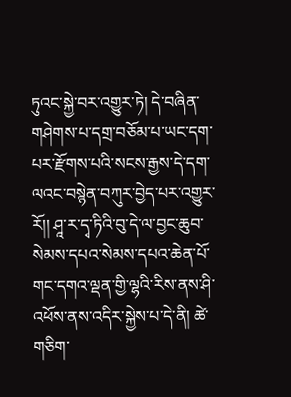ཏུའང་སྐྱེ་བར་འགྱུར་ཏེ། དེ་བཞིན་གཤེགས་པ་དགྲ་བཅོམ་པ་ཡང་དག་པར་རྫོགས་པའི་སངས་རྒྱས་དེ་དག་ལའང་བསྙེན་བཀུར་བྱེད་པར་འགྱུར་རོ།། ཤཱ་ར་དྭ་ཏིའི་བུ་དེ་ལ་བྱང་ཆུབ་སེམས་དཔའ་སེམས་དཔའ་ཆེན་པོ་གང་དགའ་ལྡན་གྱི་ལྷའི་རིས་ནས་ཤི་འཕོས་ནས་འདིར་སྐྱེས་པ་དེ་ནི། ཚེ་གཅིག་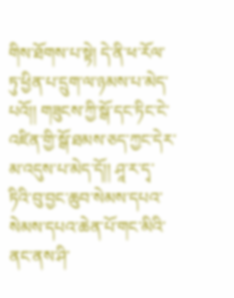གིས་ཐོགས་པ་སྟེ། དེ་ནི་ཕ་རོལ་ཏུ་ཕྱིན་པ་དྲུག་ལ་ཉམས་པ་མེད་པའོ།། གཟུངས་ཀྱི་སྒོ་དང་ཏིང་ངེ་འཛིན་གྱི་སྒོ་ཐམས་ཅད་ཀྱང་དེར་མ་འདུས་པ་མེད་དོ།། ཤཱ་ར་དྭ་ཏིའི་བུ་བྱང་ཆུབ་སེམས་དཔའ་སེམས་དཔའ་ཆེན་པོ་གང་མིའི་ནང་ནས་ཤི་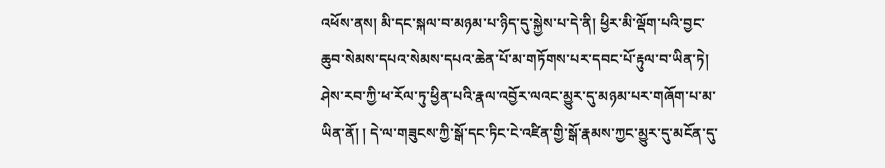འཕོས་ནས། མི་དང་སྐལ་བ་མཉམ་པ་ཉིད་དུ་སྐྱེས་པ་དེ་ནི། ཕྱིར་མི་ལྡོག་པའི་བྱང་ཆུབ་སེམས་དཔའ་སེམས་དཔའ་ཆེན་པོ་མ་གཏོགས་པར་དབང་པོ་རྟུལ་བ་ཡིན་ཏེ། ཤེས་རབ་ཀྱི་ཕ་རོལ་ཏུ་ཕྱིན་པའི་རྣལ་འབྱོར་ལའང་མྱུར་དུ་མཉམ་པར་གཞོག་པ་མ་ཡིན་ནོ། ། དེ་ལ་གཟུངས་ཀྱི་སྒོ་དང་ཏིང་ངེ་འཛིན་གྱི་སྒོ་རྣམས་ཀྱང་མྱུར་དུ་མངོན་དུ་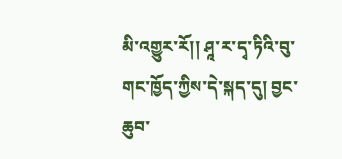མི་འགྱུར་རོ།། ཤཱ་ར་དྭ་ཏིའི་བུ་གང་ཁྱོད་ཀྱིས་དེ་སྐད་དུ། བྱང་ཆུབ་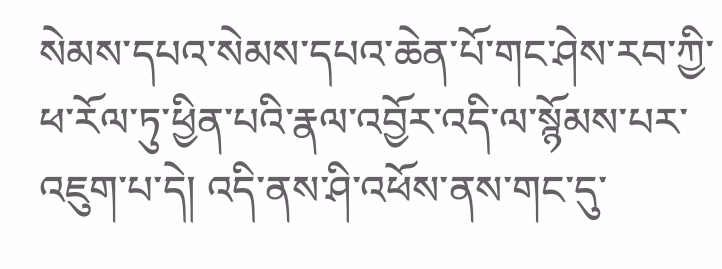སེམས་དཔའ་སེམས་དཔའ་ཆེན་པོ་གང་ཤེས་རབ་ཀྱི་ཕ་རོལ་ཏུ་ཕྱིན་པའི་རྣལ་འབྱོར་འདི་ལ་སྙོམས་པར་འཇུག་པ་དེ། འདི་ནས་ཤི་འཕོས་ནས་གང་དུ་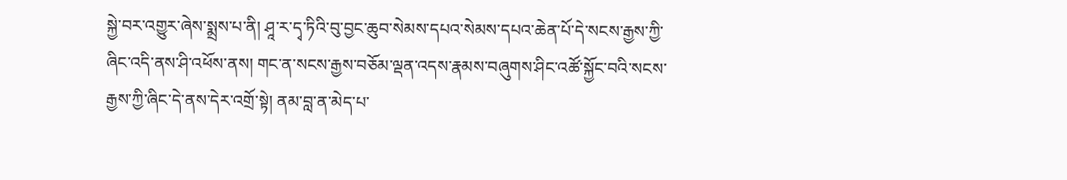སྐྱེ་བར་འགྱུར་ཞེས་སྨྲས་པ་ནི། ཤཱ་ར་དྭ་ཏིའི་བུ་བྱང་ཆུབ་སེམས་དཔའ་སེམས་དཔའ་ཆེན་པོ་དེ་སངས་རྒྱས་ཀྱི་ཞིང་འདི་ནས་ཤི་འཕོས་ནས། གང་ན་སངས་རྒྱས་བཅོམ་ལྡན་འདས་རྣམས་བཞུགས་ཤིང་འཚོ་སྐྱོང་བའི་སངས་རྒྱས་ཀྱི་ཞིང་དེ་ནས་དེར་འགྲོ་སྟེ། ནམ་བླ་ན་མེད་པ་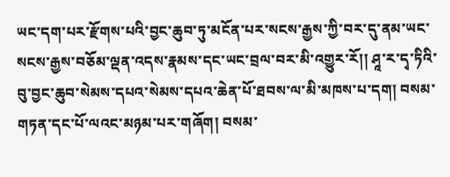ཡང་དག་པར་རྫོགས་པའི་བྱང་ཆུབ་ཏུ་མངོན་པར་སངས་རྒྱས་ཀྱི་བར་དུ་ནམ་ཡང་སངས་རྒྱས་བཅོམ་ལྡན་འདས་རྣམས་དང་ཡང་བྲལ་བར་མི་འགྱུར་རོ།། ཤཱ་ར་དྭ་ཏིའི་བུ་བྱང་ཆུབ་སེམས་དཔའ་སེམས་དཔའ་ཆེན་པོ་ཐབས་ལ་མི་མཁས་པ་དག། བསམ་གཏན་དང་པོ་ལའང་མཉམ་པར་གཞོག། བསམ་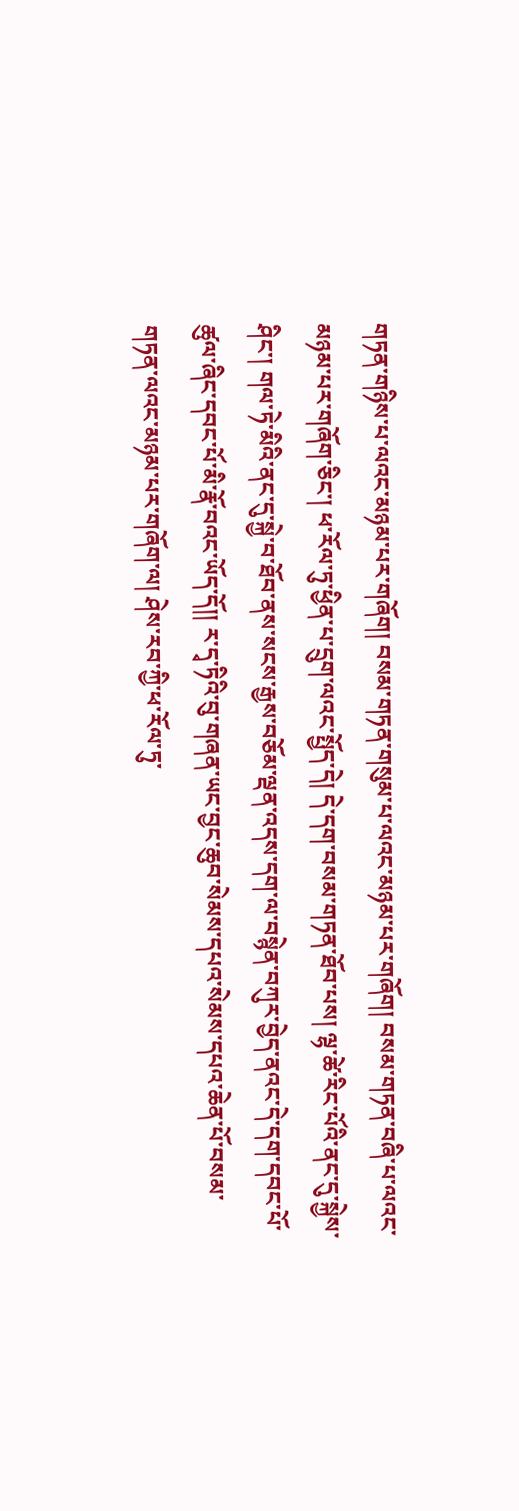གཏན་གཉིས་པ་ལའང་མཉམ་པར་གཞོག། བསམ་གཏན་གསུམ་པ་ལའང་མཉམ་པར་གཞོག། བསམ་གཏན་བཞི་པ་ལའང་མཉམ་པར་གཞོག་ཅིང་། ཕ་རོལ་ཏུ་ཕྱིན་པ་དྲུག་ལའང་སྤྱོད་དེ། དེ་དག་བསམ་གཏན་ཐོབ་པས། ལྷ་ཚེ་རིང་པོའི་ནང་དུ་སྐྱེས་ཤིང་། གལ་ཏེ་མིའི་ནང་དུ་སྐྱེ་བ་ཐོབ་ནས་སངས་རྒྱས་བཅོམ་ལྡན་འདས་དག་ལ་བསྙེན་བཀུར་བྱེད་ནའང་དེ་དག་དབང་པོ་ཚུལ་ཞིང་དབང་པོ་མི་རྣོ་བའང་ཡོད་དོ།། ར་དྭ་ཏིའི་བུ་གཞན་ཡང་བྱང་ཆུབ་སེམས་དཔའ་སེམས་དཔའ་ཆེན་པོ་བསམ་གཏན་ལའང་མཉམ་པར་གཞོག་ལ། ཤེས་རབ་ཀྱི་ཕ་རོལ་ཏུ་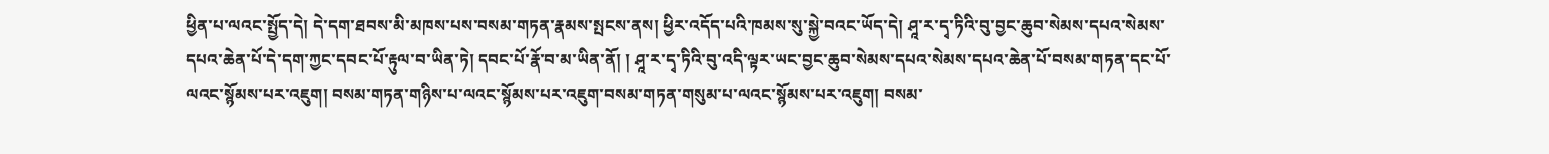ཕྱིན་པ་ལའང་སྤྱོད་དེ། དེ་དག་ཐབས་མི་མཁས་པས་བསམ་གཏན་རྣམས་སྤངས་ནས། ཕྱིར་འདོད་པའི་ཁམས་སུ་སྐྱེ་བའང་ཡོད་དེ། ཤཱ་ར་དྭ་ཏིའི་བུ་བྱང་ཆུབ་སེམས་དཔའ་སེམས་དཔའ་ཆེན་པོ་དེ་དག་ཀྱང་དབང་པོ་རྟུལ་བ་ཡིན་ཏེ། དབང་པོ་རྣོ་བ་མ་ཡིན་ནོ། ། ཤཱ་ར་དྭ་ཏིའི་བུ་འདི་ལྟར་ཡང་བྱང་ཆུབ་སེམས་དཔའ་སེམས་དཔའ་ཆེན་པོ་བསམ་གཏན་དང་པོ་ལའང་སྙོམས་པར་འཇུག། བསམ་གཏན་གཉིས་པ་ལའང་སྙོམས་པར་འཇུག་བསམ་གཏན་གསུམ་པ་ལའང་སྙོམས་པར་འཇུག། བསམ་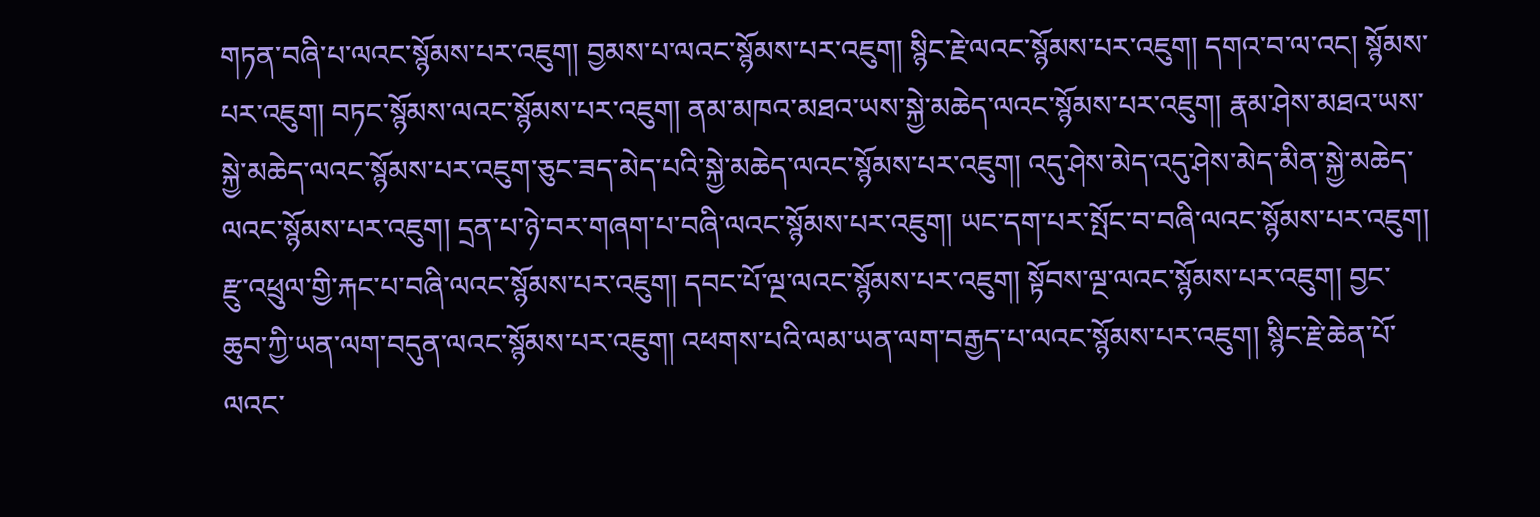གཏན་བཞི་པ་ལའང་སྙོམས་པར་འཇུག། བྱམས་པ་ལའང་སྙོམས་པར་འཇུག། སྙིང་རྗེ་ལའང་སྙོམས་པར་འཇུག། དགའ་བ་ལ་འང། སྙོམས་པར་འཇུག། བཏང་སྙོམས་ལའང་སྙོམས་པར་འཇུག། ནམ་མཁའ་མཐའ་ཡས་སྐྱེ་མཆེད་ལའང་སྙོམས་པར་འཇུག། རྣམ་ཤེས་མཐའ་ཡས་སྐྱེ་མཆེད་ལའང་སྙོམས་པར་འཇུག་ཅུང་ཟད་མེད་པའི་སྐྱེ་མཆེད་ལའང་སྙོམས་པར་འཇུག། འདུ་ཤེས་མེད་འདུ་ཤེས་མེད་མིན་སྐྱེ་མཆེད་ལའང་སྙོམས་པར་འཇུག། དྲན་པ་ཉེ་བར་གཞག་པ་བཞི་ལའང་སྙོམས་པར་འཇུག། ཡང་དག་པར་སྤོང་བ་བཞི་ལའང་སྙོམས་པར་འཇུག། རྫུ་འཕྲུལ་གྱི་རྐང་པ་བཞི་ལའང་སྙོམས་པར་འཇུག། དབང་པོ་ལྔ་ལའང་སྙོམས་པར་འཇུག། སྟོབས་ལྔ་ལའང་སྙོམས་པར་འཇུག། བྱང་ཆུབ་ཀྱི་ཡན་ལག་བདུན་ལའང་སྙོམས་པར་འཇུག། འཕགས་པའི་ལམ་ཡན་ལག་བརྒྱད་པ་ལའང་སྙོམས་པར་འཇུག། སྙིང་རྗེ་ཆེན་པོ་ལའང་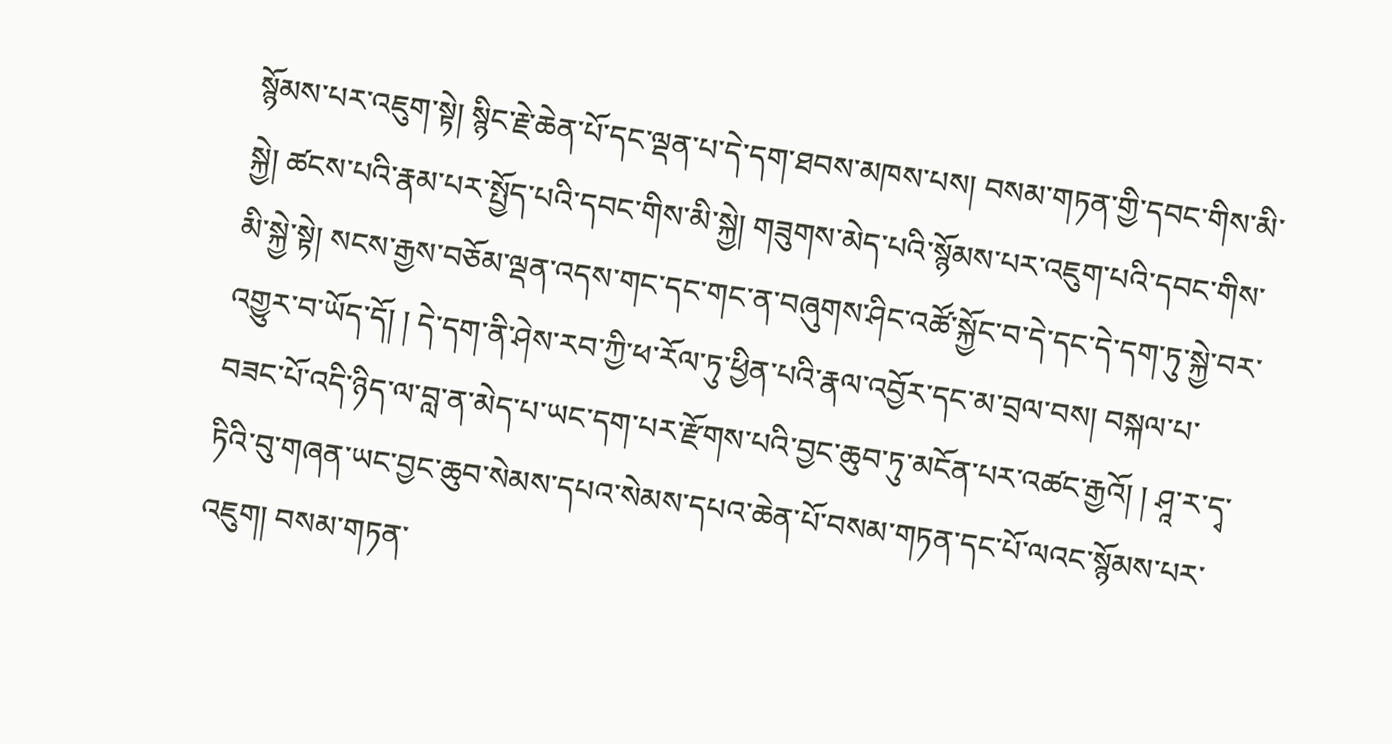སྙོམས་པར་འཇུག་སྟེ། སྙིང་རྗེ་ཆེན་པོ་དང་ལྡན་པ་དེ་དག་ཐབས་མཁས་པས། བསམ་གཏན་གྱི་དབང་གིས་མི་སྐྱེ། ཚངས་པའི་རྣམ་པར་སྤྱོད་པའི་དབང་གིས་མི་སྐྱེ། གཟུགས་མེད་པའི་སྙོམས་པར་འཇུག་པའི་དབང་གིས་མི་སྐྱེ་སྟེ། སངས་རྒྱས་བཅོམ་ལྡན་འདས་གང་དང་གང་ན་བཞུགས་ཤིང་འཚོ་སྐྱོང་བ་དེ་དང་དེ་དག་ཏུ་སྐྱེ་བར་འགྱུར་བ་ཡོད་དོ། ། དེ་དག་ནི་ཤེས་རབ་ཀྱི་ཕ་རོལ་ཏུ་ཕྱིན་པའི་རྣལ་འབྱོར་དང་མ་བྲལ་བས། བསྐལ་པ་བཟང་པོ་འདི་ཉིད་ལ་བླ་ན་མེད་པ་ཡང་དག་པར་རྫོགས་པའི་བྱང་ཆུབ་ཏུ་མངོན་པར་འཚང་རྒྱའོ། ། ཤཱ་ར་དྭ་ཏིའི་བུ་གཞན་ཡང་བྱང་ཆུབ་སེམས་དཔའ་སེམས་དཔའ་ཆེན་པོ་བསམ་གཏན་དང་པོ་ལའང་སྙོམས་པར་འཇུག། བསམ་གཏན་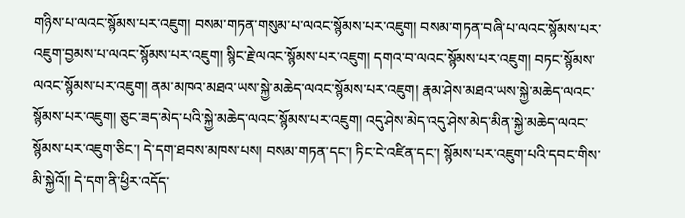གཉིས་པ་ལའང་སྙོམས་པར་འཇུག། བསམ་གཏན་གསུམ་པ་ལའང་སྙོམས་པར་འཇུག། བསམ་གཏན་བཞི་པ་ལའང་སྙོམས་པར་འཇུག་བྱམས་པ་ལའང་སྙོམས་པར་འཇུག། སྙིང་རྗེ་ལའང་སྙོམས་པར་འཇུག། དགའ་བ་ལའང་སྙོམས་པར་འཇུག། བཏང་སྙོམས་ལའང་སྙོམས་པར་འཇུག། ནམ་མཁའ་མཐའ་ཡས་སྐྱེ་མཆེད་ལའང་སྙོམས་པར་འཇུག། རྣམ་ཤེས་མཐའ་ཡས་སྐྱེ་མཆེད་ལའང་སྙོམས་པར་འཇུག། ཅུང་ཟད་མེད་པའི་སྐྱེ་མཆེད་ལའང་སྙོམས་པར་འཇུག། འདུ་ཤེས་མེད་འདུ་ཤེས་མེད་མིན་སྐྱེ་མཆེད་ལའང་སྙོམས་པར་འཇུག་ཅིང་། དེ་དག་ཐབས་མཁས་པས། བསམ་གཏན་དང་། ཏིང་ངེ་འཛིན་དང་། སྙོམས་པར་འཇུག་པའི་དབང་གིས་མི་སྐྱེའོ།། དེ་དག་ནི་ཕྱིར་འདོད་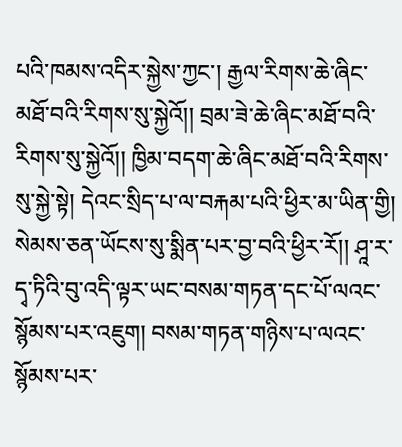པའི་ཁམས་འདིར་སྐྱེས་ཀྱང་། རྒྱལ་རིགས་ཆེ་ཞིང་མཐོ་བའི་རིགས་སུ་སྐྱེའོ།། བྲམ་ཟེ་ཆེ་ཞིང་མཐོ་བའི་རིགས་སུ་སྐྱེའོ།། ཁྱིམ་བདག་ཆེ་ཞིང་མཐོ་བའི་རིགས་སུ་སྐྱེ་སྟེ། དེའང་སྲིད་པ་ལ་བརྐམ་པའི་ཕྱིར་མ་ཡིན་གྱི། སེམས་ཅན་ཡོངས་སུ་སྨིན་པར་བྱ་བའི་ཕྱིར་རོ།། ཤཱ་ར་དྭ་ཏིའི་བུ་འདི་ལྟར་ཡང་བསམ་གཏན་དང་པོ་ལའང་སྙོམས་པར་འཇུག། བསམ་གཏན་གཉིས་པ་ལའང་སྙོམས་པར་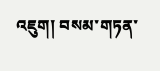འཇུག། བསམ་གཏན་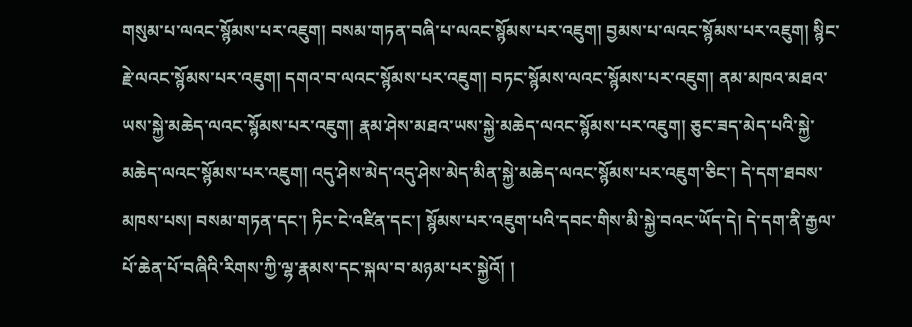གསུམ་པ་ལའང་སྙོམས་པར་འཇུག། བསམ་གཏན་བཞི་པ་ལའང་སྙོམས་པར་འཇུག། བྱམས་པ་ལའང་སྙོམས་པར་འཇུག། སྙིང་རྗེ་ལའང་སྙོམས་པར་འཇུག། དགའ་བ་ལའང་སྙོམས་པར་འཇུག། བཏང་སྙོམས་ལའང་སྙོམས་པར་འཇུག། ནམ་མཁའ་མཐའ་ཡས་སྐྱེ་མཆེད་ལའང་སྙོམས་པར་འཇུག། རྣམ་ཤེས་མཐའ་ཡས་སྐྱེ་མཆེད་ལའང་སྙོམས་པར་འཇུག། ཅུང་ཟད་མེད་པའི་སྐྱེ་མཆེད་ལའང་སྙོམས་པར་འཇུག། འདུ་ཤེས་མེད་འདུ་ཤེས་མེད་མིན་སྐྱེ་མཆེད་ལའང་སྙོམས་པར་འཇུག་ཅིང་། དེ་དག་ཐབས་མཁས་པས། བསམ་གཏན་དང་། ཏིང་ངེ་འཛིན་དང་། སྙོམས་པར་འཇུག་པའི་དབང་གིས་མི་སྐྱེ་བའང་ཡོད་དེ། དེ་དག་ནི་རྒྱལ་པོ་ཆེན་པོ་བཞིའི་རིགས་ཀྱི་ལྷ་རྣམས་དང་སྐལ་བ་མཉམ་པར་སྐྱེའོ། །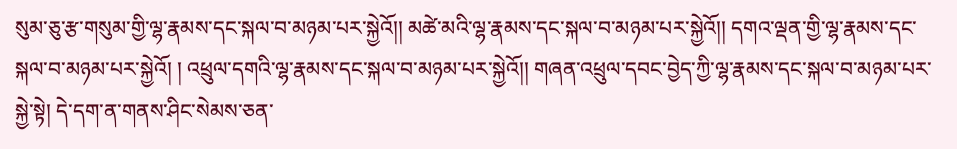སུམ་ཅུ་རྩ་གསུམ་གྱི་ལྷ་རྣམས་དང་སྐལ་བ་མཉམ་པར་སྐྱེའོ།། མཚེ་མའི་ལྷ་རྣམས་དང་སྐལ་བ་མཉམ་པར་སྐྱེའོ།། དགའ་ལྡན་གྱི་ལྷ་རྣམས་དང་སྐལ་བ་མཉམ་པར་སྐྱེའོ། ། འཕྲུལ་དགའི་ལྷ་རྣམས་དང་སྐལ་བ་མཉམ་པར་སྐྱེའོ།། གཞན་འཕྲུལ་དབང་བྱེད་ཀྱི་ལྷ་རྣམས་དང་སྐལ་བ་མཉམ་པར་སྐྱེ་སྟེ། དེ་དག་ན་གནས་ཤིང་སེམས་ཅན་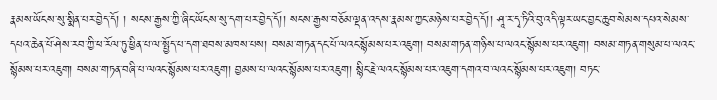རྣམས་ཡོངས་སུ་སྨིན་པར་བྱེད་དོ། ། སངས་རྒྱས་ཀྱི་ཞིང་ཡོངས་སུ་དག་པར་བྱེད་དོ།། སངས་རྒྱས་བཅོམ་ལྡན་འདས་རྣམས་ཀྱང་མཉེས་པར་བྱེད་དོ།། ཤཱ་ར་དྭ་ཏིའི་བུ་འདི་ལྟར་ཡང་བྱང་ཆུབ་སེམས་དཔའ་སེམས་དཔའ་ཆེན་པོ་ཤེས་རབ་ཀྱི་ཕ་རོལ་ཏུ་ཕྱིན་པ་ལ་སྤྱོད་པ་དག་ཐབས་མཁས་པས། བསམ་གཏན་དང་པོ་ལའང་སྙོམས་པར་འཇུག། བསམ་གཏན་གཉིས་པ་ལའང་སྙོམས་པར་འཇུག། བསམ་གཏན་གསུམ་པ་ལའང་སྙོམས་པར་འཇུག། བསམ་གཏན་བཞི་པ་ལའང་སྙོམས་པར་འཇུག། བྱམས་པ་ལའང་སྙོམས་པར་འཇུག། སྙིང་རྗེ་ལའང་སྙོམས་པར་འཇུག་དགའ་བ་ལའང་སྙོམས་པར་འཇུག། བཏང་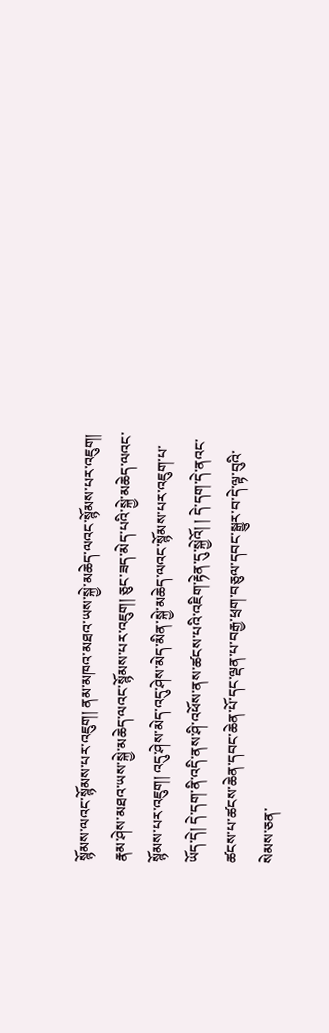སྙོམས་ལའང་སྙོམས་པར་འཇུག། ནམ་མཁའ་མཐའ་ཡས་སྐྱེ་མཆེད་ལའང་སྙོམས་པར་འཇུག། རྣམ་ཤེས་མཐའ་ཡས་སྐྱེ་མཆེད་ལའང་སྙོམས་པར་འཇུག། ཅུང་ཟད་མེད་པའི་སྐྱེ་མཆེད་ལའང་སྙོམས་པར་འཇུག། འདུ་ཤེས་མེད་འདུ་ཤེས་མེད་མིན་སྐྱེ་མཆེད་ལའང་སྙོམས་པར་འཇུག་པ་ཡོད་དེ། དེ་དག་ནི་འདི་ནས་ཤི་འཕོས་ནས་ཚངས་པའི་འཇིག་རྟེན་དུ་སྐྱེའོ། ། དེ་དག་དེ་ནའང་ཚངས་པ་ཚངས་ཆེན་དབང་ཆེན་པོ་དང་ལྡན་པ་བརྒྱ་ཕྲག་བཅུལ་དབང་སྒྱུར་བ་དེ་ལྟ་བུའི་སེམས་ཅན་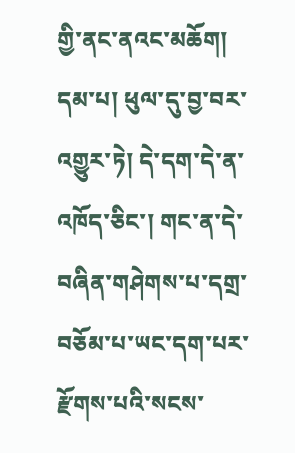གྱི་ནང་ནའང་མཆོག། དམ་པ། ཕུལ་དུ་བྱ་བར་འགྱུར་ཏེ། དེ་དག་དེ་ན་འཁོད་ཅིང་། གང་ན་དེ་བཞིན་གཤེགས་པ་དགྲ་བཅོམ་པ་ཡང་དག་པར་རྫོགས་པའི་སངས་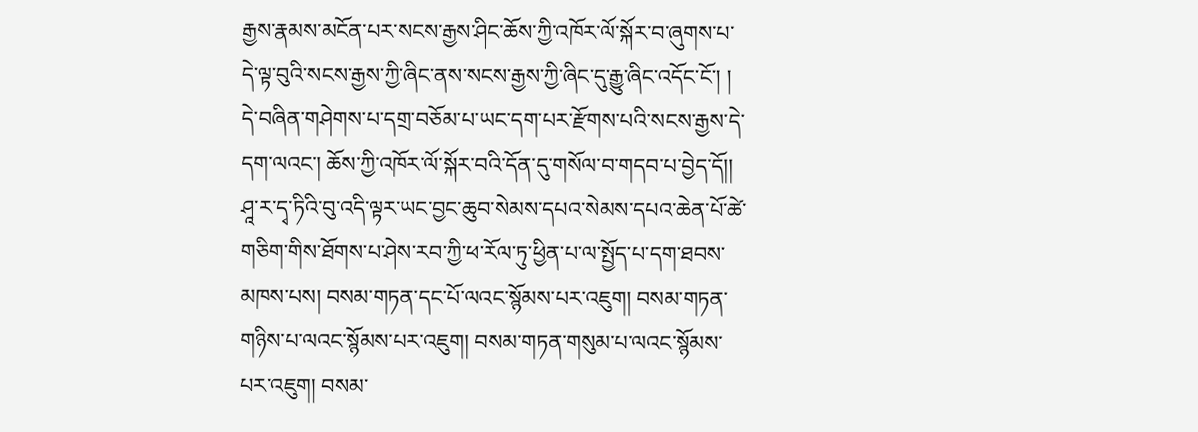རྒྱས་རྣམས་མངོན་པར་སངས་རྒྱས་ཤིང་ཆོས་ཀྱི་འཁོར་ལོ་སྐོར་བ་ཞུགས་པ་དེ་ལྟ་བུའི་སངས་རྒྱས་ཀྱི་ཞིང་ནས་སངས་རྒྱས་ཀྱི་ཞིང་དུ་རྒྱུ་ཞིང་འདོང་ངོ་། ། དེ་བཞིན་གཤེགས་པ་དགྲ་བཅོམ་པ་ཡང་དག་པར་རྫོགས་པའི་སངས་རྒྱས་དེ་དག་ལའང་། ཆོས་ཀྱི་འཁོར་ལོ་སྐོར་བའི་དོན་དུ་གསོལ་བ་གདབ་པ་བྱེད་དོ།། ཤཱ་ར་དྭ་ཏིའི་བུ་འདི་ལྟར་ཡང་བྱང་ཆུབ་སེམས་དཔའ་སེམས་དཔའ་ཆེན་པོ་ཚེ་གཅིག་གིས་ཐོགས་པ་ཤེས་རབ་ཀྱི་ཕ་རོལ་ཏུ་ཕྱིན་པ་ལ་སྤྱོད་པ་དག་ཐབས་མཁས་པས། བསམ་གཏན་དང་པོ་ལའང་སྙོམས་པར་འཇུག། བསམ་གཏན་གཉིས་པ་ལའང་སྙོམས་པར་འཇུག། བསམ་གཏན་གསུམ་པ་ལའང་སྙོམས་པར་འཇུག། བསམ་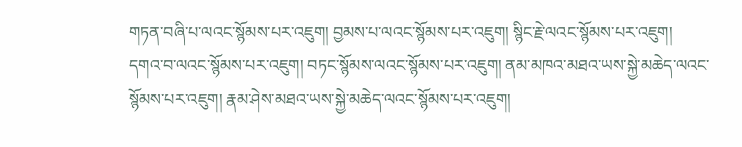གཏན་བཞི་པ་ལའང་སྙོམས་པར་འཇུག། བྱམས་པ་ལའང་སྙོམས་པར་འཇུག། སྙིང་རྗེ་ལའང་སྙོམས་པར་འཇུག། དགའ་བ་ལའང་སྙོམས་པར་འཇུག། བཏང་སྙོམས་ལའང་སྙོམས་པར་འཇུག། ནམ་མཁའ་མཐའ་ཡས་སྐྱེ་མཆེད་ལའང་སྙོམས་པར་འཇུག། རྣམ་ཤེས་མཐའ་ཡས་སྐྱེ་མཆེད་ལའང་སྙོམས་པར་འཇུག།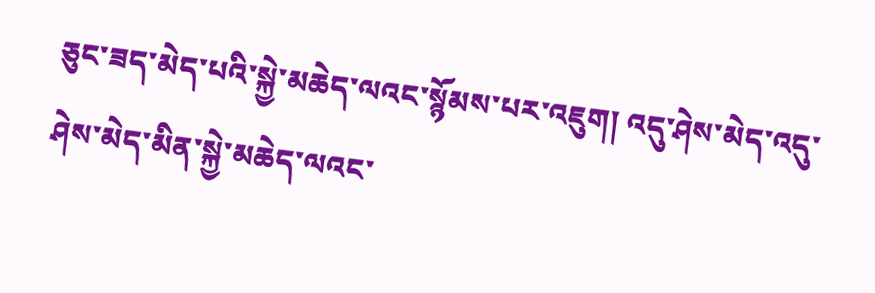ཅུང་ཟད་མེད་པའི་སྐྱེ་མཆེད་ལའང་སྙོམས་པར་འཇུག། འདུ་ཤེས་མེད་འདུ་ཤེས་མེད་མིན་སྐྱེ་མཆེད་ལའང་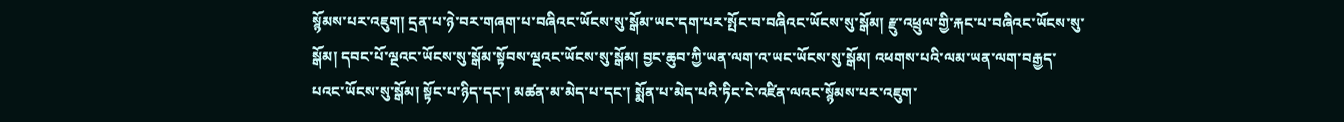སྙོམས་པར་འཇུག། དྲན་པ་ཉེ་བར་གཞག་པ་བཞིའང་ཡོངས་སུ་སྒོམ་ཡང་དག་པར་སྤོང་བ་བཞིའང་ཡོངས་སུ་སྒོམ། རྫུ་འཕྲུལ་གྱི་རྐང་པ་བཞིའང་ཡོངས་སུ་སྒོམ། དབང་པོ་ལྔའང་ཡོངས་སུ་སྒོམ་སྟོབས་ལྔའང་ཡོངས་སུ་སྒོམ། བྱང་ཆུབ་ཀྱི་ཡན་ལག་འ་ཡང་ཡོངས་སུ་སྒོམ། འཕགས་པའི་ལམ་ཡན་ལག་བརྒྱད་པའང་ཡོངས་སུ་སྒོམ། སྟོང་པ་ཉིད་དང་། མཚན་མ་མེད་པ་དང་། སྨོན་པ་མེད་པའི་ཏིང་ངེ་འཛིན་ལའང་སྙོམས་པར་འཇུག་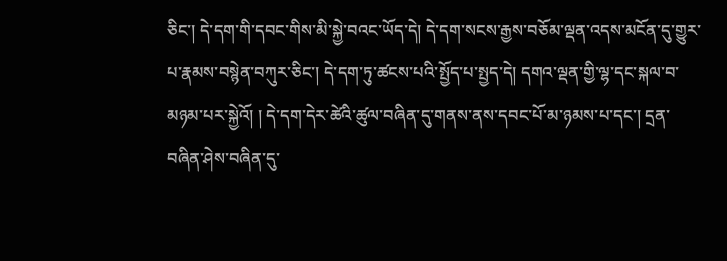ཅིང་། དེ་དག་གི་དབང་གིས་མི་སྐྱེ་བའང་ཡོད་དེ། དེ་དག་སངས་རྒྱས་བཅོམ་ལྡན་འདས་མངོན་དུ་གྱུར་པ་རྣམས་བསྙེན་བཀུར་ཅིང་། དེ་དག་ཏུ་ཚངས་པའི་སྤྱོད་པ་སྤྱད་དེ། དགའ་ལྡན་གྱི་ལྷ་དང་སྐལ་བ་མཉམ་པར་སྐྱེའོ། ། དེ་དག་དེར་ཚེའི་ཚུལ་བཞིན་དུ་གནས་ནས་དབང་པོ་མ་ཉམས་པ་དང་། དྲན་བཞིན་ཤེས་བཞིན་དུ་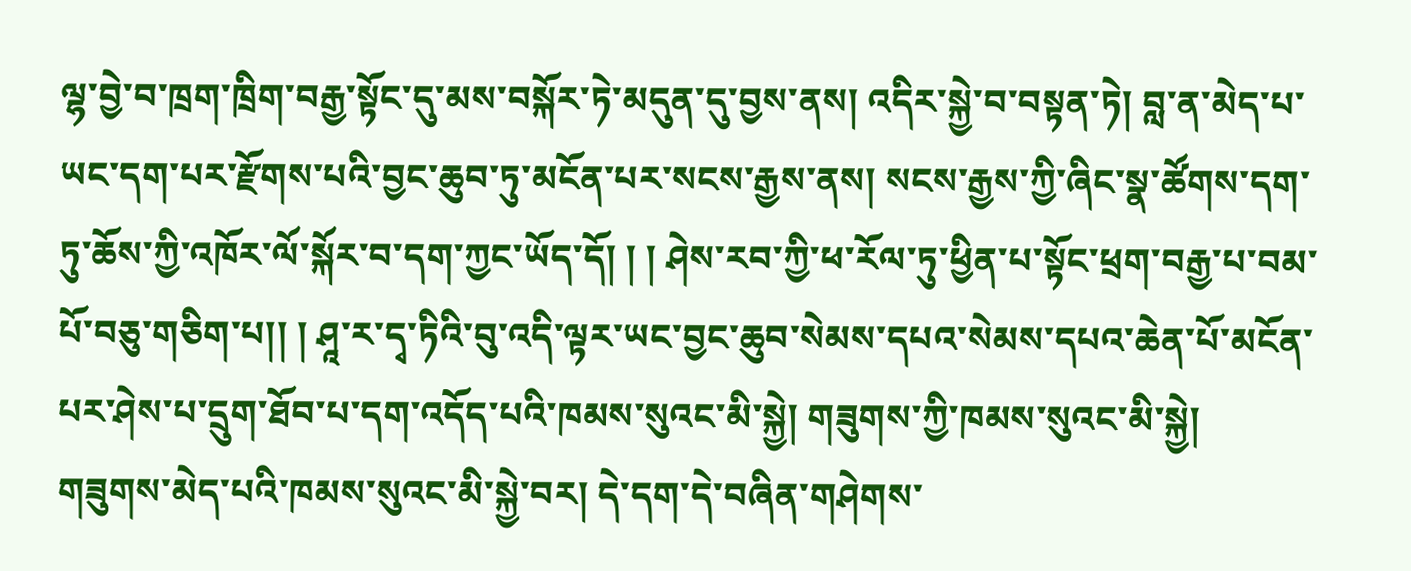ལྷ་བྱེ་བ་ཁྲག་ཁྲིག་བརྒྱ་སྟོང་དུ་མས་བསྐོར་ཏེ་མདུན་དུ་བྱས་ནས། འདིར་སྐྱེ་བ་བསྟན་ཏེ། བླ་ན་མེད་པ་ཡང་དག་པར་རྫོགས་པའི་བྱང་ཆུབ་ཏུ་མངོན་པར་སངས་རྒྱས་ནས། སངས་རྒྱས་ཀྱི་ཞིང་སྣ་ཚོགས་དག་ཏུ་ཆོས་ཀྱི་འཁོར་ལོ་སྐོར་བ་དག་ཀྱང་ཡོད་དོ། ། ། ཤེས་རབ་ཀྱི་ཕ་རོལ་ཏུ་ཕྱིན་པ་སྟོང་ཕྲག་བརྒྱ་པ་བམ་པོ་བཅུ་གཅིག་པ།། ། ཤཱ་ར་དྭ་ཏིའི་བུ་འདི་ལྟར་ཡང་བྱང་ཆུབ་སེམས་དཔའ་སེམས་དཔའ་ཆེན་པོ་མངོན་པར་ཤེས་པ་དྲུག་ཐོབ་པ་དག་འདོད་པའི་ཁམས་སུའང་མི་སྐྱེ། གཟུགས་ཀྱི་ཁམས་སུའང་མི་སྐྱེ། གཟུགས་མེད་པའི་ཁམས་སུའང་མི་སྐྱེ་བར། དེ་དག་དེ་བཞིན་གཤེགས་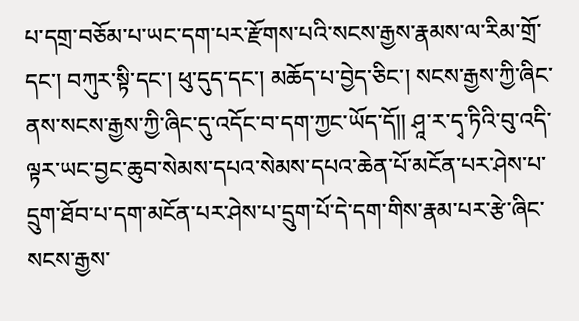པ་དགྲ་བཅོམ་པ་ཡང་དག་པར་རྫོགས་པའི་སངས་རྒྱས་རྣམས་ལ་རིམ་གྲོ་དང་། བཀུར་སྟི་དང་། ཕུ་དུད་དང་། མཆོད་པ་བྱེད་ཅིང་། སངས་རྒྱས་ཀྱི་ཞིང་ནས་སངས་རྒྱས་ཀྱི་ཞིང་དུ་འདོང་བ་དག་ཀྱང་ཡོད་དོ།། ཤཱ་ར་དྭ་ཏིའི་བུ་འདི་ལྟར་ཡང་བྱང་ཆུབ་སེམས་དཔའ་སེམས་དཔའ་ཆེན་པོ་མངོན་པར་ཤེས་པ་དྲུག་ཐོབ་པ་དག་མངོན་པར་ཤེས་པ་དྲུག་པོ་དེ་དག་གིས་རྣམ་པར་རྩེ་ཞིང་སངས་རྒྱས་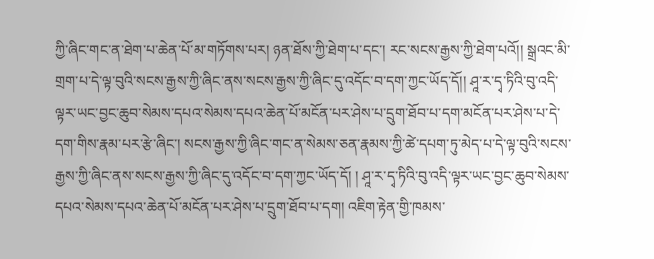ཀྱི་ཞིང་གང་ན་ཐེག་པ་ཆེན་པོ་མ་གཏོགས་པར། ཉན་ཐོས་ཀྱི་ཐེག་པ་དང་། རང་སངས་རྒྱས་ཀྱི་ཐེག་པའོ།། སྒྲའང་མི་གྲག་པ་དེ་ལྟ་བུའི་སངས་རྒྱས་ཀྱི་ཞིང་ནས་སངས་རྒྱས་ཀྱི་ཞིང་དུ་འདོང་བ་དག་ཀྱང་ཡོད་དོ།། ཤཱ་ར་དྭ་ཏིའི་བུ་འདི་ལྟར་ཡང་བྱང་ཆུབ་སེམས་དཔའ་སེམས་དཔའ་ཆེན་པོ་མངོན་པར་ཤེས་པ་དྲུག་ཐོབ་པ་དག་མངོན་པར་ཤེས་པ་དེ་དག་གིས་རྣམ་པར་རྩེ་ཞིང་། སངས་རྒྱས་ཀྱི་ཞིང་གང་ན་སེམས་ཅན་རྣམས་ཀྱི་ཚེ་དཔག་ཏུ་མེད་པ་དེ་ལྟ་བུའི་སངས་རྒྱས་ཀྱི་ཞིང་ནས་སངས་རྒྱས་ཀྱི་ཞིང་དུ་འདོང་བ་དག་ཀྱང་ཡོད་དོ། ། ཤཱ་ར་དྭ་ཏིའི་བུ་འདི་ལྟར་ཡང་བྱང་ཆུབ་སེམས་དཔའ་སེམས་དཔའ་ཆེན་པོ་མངོན་པར་ཤེས་པ་དྲུག་ཐོབ་པ་དག། འཇིག་རྟེན་གྱི་ཁམས་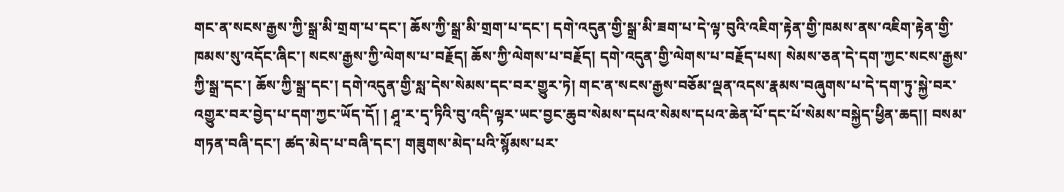གང་ན་སངས་རྒྱས་ཀྱི་སྒྲ་མི་གྲག་པ་དང་། ཆོས་ཀྱི་སྒྲ་མི་གྲག་པ་དང་། དགེ་འདུན་གྱི་སྒྲ་མི་ཟག་པ་དེ་ལྟ་བུའི་འཇིག་རྟེན་གྱི་ཁམས་ནས་འཇིག་རྟེན་གྱི་ཁམས་སུ་འདོང་ཞིང་། སངས་རྒྱས་ཀྱི་ལེགས་པ་བརྗོད། ཆོས་ཀྱི་ལེགས་པ་བརྗོད། དགེ་འདུན་གྱི་ལེགས་པ་བརྗོད་པས། སེམས་ཅན་དེ་དག་ཀྱང་སངས་རྒྱས་ཀྱི་སྒྲ་དང་། ཆོས་ཀྱི་སྒྲ་དང་། དགེ་འདུན་གྱི་སླ་དེས་སེམས་དང་བར་གྱུར་ཏེ། གང་ན་སངས་རྒྱས་བཅོམ་ལྡན་འདས་རྣམས་བཞུགས་པ་དེ་དག་ཏུ་སྐྱེ་བར་འགྱུར་བར་བྱེད་པ་དག་ཀྱང་ཡོད་དོ། ། ཤཱ་ར་དྭ་ཏིའི་བུ་འདི་ལྟར་ཡང་བྱང་ཆུབ་སེམས་དཔའ་སེམས་དཔའ་ཆེན་པོ་དང་པོ་སེམས་བསྐྱེད་ཕྱིན་ཆད།། བསམ་གཏན་བཞི་དང་། ཚད་མེད་པ་བཞི་དང་། གཟུགས་མེད་པའི་སྙོམས་པར་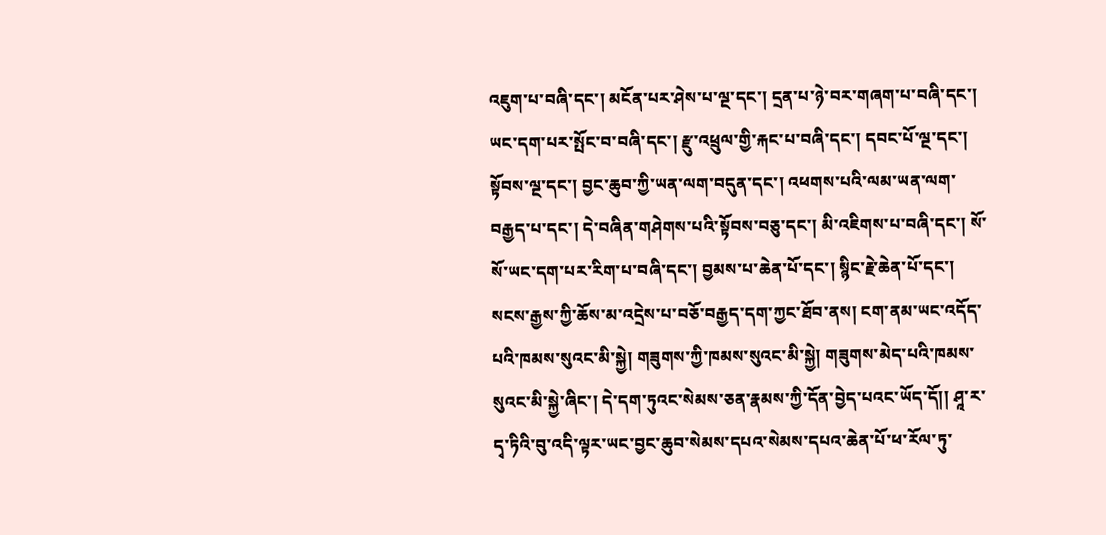འཇུག་པ་བཞི་དང་། མངོན་པར་ཤེས་པ་ལྔ་དང་། དྲན་པ་ཉེ་བར་གཞག་པ་བཞི་དང་། ཡང་དག་པར་སྤོང་བ་བཞི་དང་། རྫུ་འཕྲུལ་གྱི་རྐང་པ་བཞི་དང་། དབང་པོ་ལྔ་དང་། སྟོབས་ལྔ་དང་། བྱང་ཆུབ་ཀྱི་ཡན་ལག་བདུན་དང་། འཕགས་པའི་ལམ་ཡན་ལག་བརྒྱད་པ་དང་། དེ་བཞིན་གཤེགས་པའི་སྟོབས་བཅུ་དང་། མི་འཇིགས་པ་བཞི་དང་། སོ་སོ་ཡང་དག་པར་རིག་པ་བཞི་དང་། བྱམས་པ་ཆེན་པོ་དང་། སྙིང་རྗེ་ཆེན་པོ་དང་། སངས་རྒྱས་ཀྱི་ཆོས་མ་འདྲེས་པ་བཅོ་བརྒྱད་དག་ཀྱང་ཐོབ་ནས། ངག་ནམ་ཡང་འདོད་པའི་ཁམས་སུའང་མི་སྐྱེ། གཟུགས་ཀྱི་ཁམས་སུའང་མི་སྐྱེ། གཟུགས་མེད་པའི་ཁམས་སུའང་མི་སྐྱེ་ཞིང་། དེ་དག་ཏུའང་སེམས་ཅན་རྣམས་ཀྱི་དོན་བྱེད་པའང་ཡོད་དོ།། ཤཱ་ར་དྭ་ཏིའི་བུ་འདི་ལྟར་ཡང་བྱང་ཆུབ་སེམས་དཔའ་སེམས་དཔའ་ཆེན་པོ་ཕ་རོལ་ཏུ་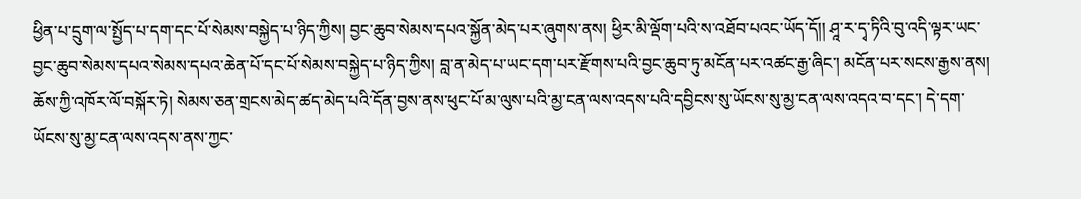ཕྱིན་པ་དྲུག་ལ་སྤྱོད་པ་དག་དང་པོ་སེམས་བསྐྱེད་པ་ཉིད་ཀྱིས། བྱང་ཆུབ་སེམས་དཔའ་སྐྱོན་མེད་པར་ཞུགས་ནས། ཕྱིར་མི་ལྡོག་པའི་ས་འཐོབ་པའང་ཡོད་དོ།། ཤཱ་ར་དྭ་ཏིའི་བུ་འདི་ལྟར་ཡང་བྱང་ཆུབ་སེམས་དཔའ་སེམས་དཔའ་ཆེན་པོ་དང་པོ་སེམས་བསྐྱེད་པ་ཉིད་ཀྱིས། བླ་ན་མེད་པ་ཡང་དག་པར་རྫོགས་པའི་བྱང་ཆུབ་ཏུ་མངོན་པར་འཚང་རྒྱ་ཞིང་། མངོན་པར་སངས་རྒྱས་ནས། ཆོས་ཀྱི་འཁོར་ལོ་བསྐོར་ཏེ། སེམས་ཅན་གྲངས་མེད་ཚད་མེད་པའི་དོན་བྱས་ནས་ཕུང་པོ་མ་ལུས་པའི་མྱ་ངན་ལས་འདས་པའི་དབྱིངས་སུ་ཡོངས་སུ་མྱ་ངན་ལས་འདའ་བ་དང་། དེ་དག་ཡོངས་སུ་མྱ་ངན་ལས་འདས་ནས་ཀྱང་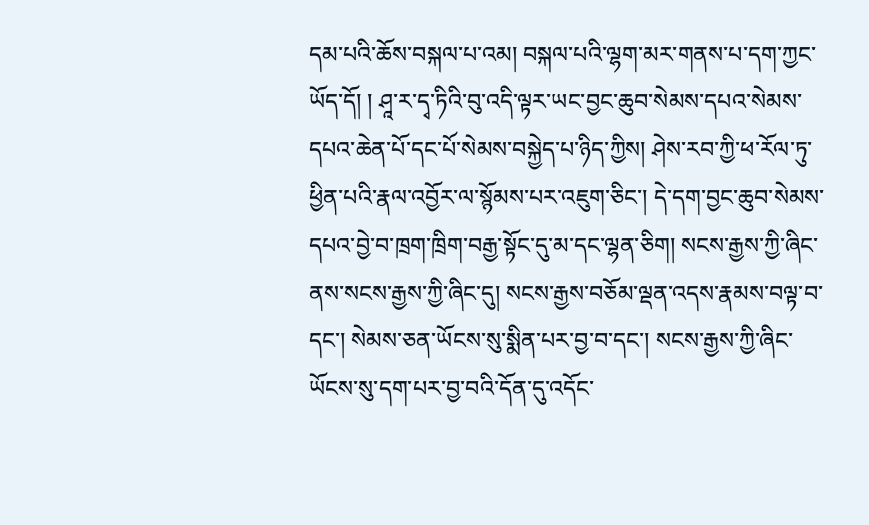དམ་པའི་ཆོས་བསྐལ་པ་འམ། བསྐལ་པའི་ལྷག་མར་གནས་པ་དག་ཀྱང་ཡོད་དོ། ། ཤཱ་ར་དྭ་ཏིའི་བུ་འདི་ལྟར་ཡང་བྱང་ཆུབ་སེམས་དཔའ་སེམས་དཔའ་ཆེན་པོ་དང་པོ་སེམས་བསྐྱེད་པ་ཉིད་ཀྱིས། ཤེས་རབ་ཀྱི་ཕ་རོལ་ཏུ་ཕྱིན་པའི་རྣལ་འབྱོར་ལ་སྙོམས་པར་འཇུག་ཅིང་། དེ་དག་བྱང་ཆུབ་སེམས་དཔའ་བྱེ་བ་ཁྲག་ཁྲིག་བརྒྱ་སྟོང་དུ་མ་དང་ལྷན་ཅིག། སངས་རྒྱས་ཀྱི་ཞིང་ནས་སངས་རྒྱས་ཀྱི་ཞིང་དུ། སངས་རྒྱས་བཅོམ་ལྡན་འདས་རྣམས་བལྟ་བ་དང་། སེམས་ཅན་ཡོངས་སུ་སྨིན་པར་བྱ་བ་དང་། སངས་རྒྱས་ཀྱི་ཞིང་ཡོངས་སུ་དག་པར་བྱ་བའི་དོན་དུ་འདོང་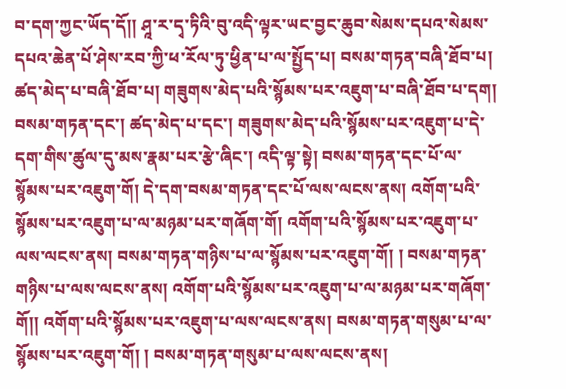བ་དག་ཀྱང་ཡོད་དོ།། ཤཱ་ར་དྭ་ཏིའི་བུ་འདི་ལྟར་ཡང་བྱང་ཆུབ་སེམས་དཔའ་སེམས་དཔའ་ཆེན་པོ་ཤེས་རབ་ཀྱི་ཕ་རོལ་ཏུ་ཕྱིན་པ་ལ་སྤྱོད་པ། བསམ་གཏན་བཞི་ཐོབ་པ། ཚད་མེད་པ་བཞི་ཐོབ་པ། གཟུགས་མེད་པའི་སྙོམས་པར་འཇུག་པ་བཞི་ཐོབ་པ་དག། བསམ་གཏན་དང་། ཚད་མེད་པ་དང་། གཟུགས་མེད་པའི་སྙོམས་པར་འཇུག་པ་དེ་དག་གིས་ཚུལ་དུ་མས་རྣམ་པར་རྩེ་ཞིང་། འདི་ལྟ་སྟེ། བསམ་གཏན་དང་པོ་ལ་སྙོམས་པར་འཇུག་གོ། དེ་དག་བསམ་གཏན་དང་པོ་ལས་ལངས་ནས། འགོག་པའི་སྙོམས་པར་འཇུག་པ་ལ་མཉམ་པར་གཞོག་གོ། འགོག་པའི་སྙོམས་པར་འཇུག་པ་ལས་ལངས་ནས། བསམ་གཏན་གཉིས་པ་ལ་སྙོམས་པར་འཇུག་གོ། ། བསམ་གཏན་གཉིས་པ་ལས་ལངས་ནས། འགོག་པའི་སྙོམས་པར་འཇུག་པ་ལ་མཉམ་པར་གཞོག་གོ།། འགོག་པའི་སྙོམས་པར་འཇུག་པ་ལས་ལངས་ནས། བསམ་གཏན་གསུམ་པ་ལ་སྙོམས་པར་འཇུག་གོ། ། བསམ་གཏན་གསུམ་པ་ལས་ལངས་ནས།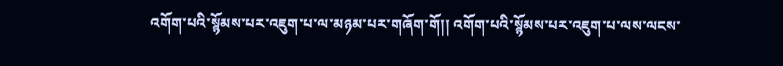འགོག་པའི་སྙོམས་པར་འཇུག་པ་ལ་མཉམ་པར་གཞོག་གོ།། འགོག་པའི་སྙོམས་པར་འཇུག་པ་ལས་ལངས་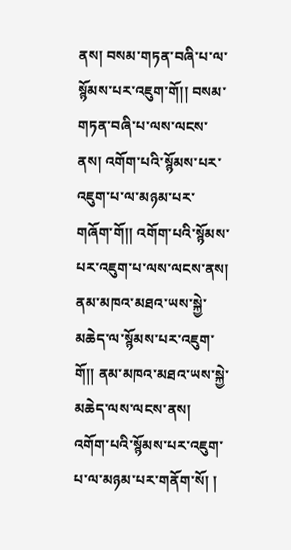ནས། བསམ་གཏན་བཞི་པ་ལ་སྙོམས་པར་འཇུག་གོ།། བསམ་གཏན་བཞི་པ་ལས་ལངས་ནས། འགོག་པའི་སྙོམས་པར་འཇུག་པ་ལ་མཉམ་པར་གཞོག་གོ།། འགོག་པའི་སྙོམས་པར་འཇུག་པ་ལས་ལངས་ནས། ནམ་མཁའ་མཐའ་ཡས་སྐྱེ་མཆེད་ལ་སྙོམས་པར་འཇུག་གོ།། ནམ་མཁའ་མཐའ་ཡས་སྐྱེ་མཆེད་ལས་ལངས་ནས། འགོག་པའི་སྙོམས་པར་འཇུག་པ་ལ་མཉམ་པར་གནོག་སོ། །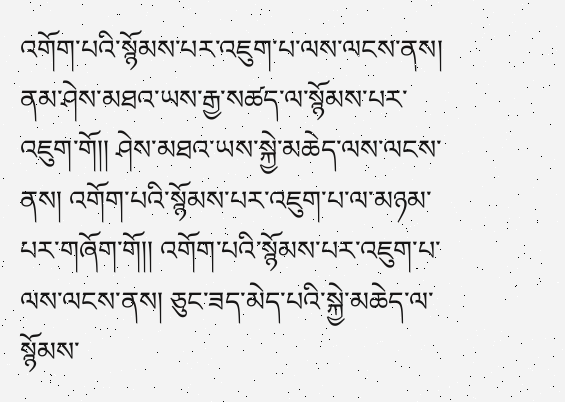འགོག་པའི་སྙོམས་པར་འཇུག་པ་ལས་ལངས་ནས། ནམ་ཤེས་མཐའ་ཡས་རྒྱ་སཚད་ལ་སྙོམས་པར་འཇུག་གོ།། ཤེས་མཐའ་ཡས་སྐྱེ་མཆེད་ལས་ལངས་ནས། འགོག་པའི་སྙོམས་པར་འཇུག་པ་ལ་མཉམ་པར་གཞོག་གོ།། འགོག་པའི་སྙོམས་པར་འཇུག་པ་ལས་ལངས་ནས། ཅུང་ཟད་མེད་པའི་སྐྱེ་མཆེད་ལ་སྙོམས་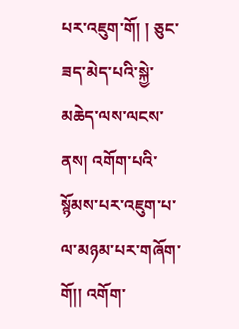པར་འཇུག་གོ། ། ཅུང་ཟད་མེད་པའི་སྐྱེ་མཆེད་ལས་ལངས་ནས། འགོག་པའི་སྙོམས་པར་འཇུག་པ་ལ་མཉམ་པར་གཞོག་གོ།། འགོག་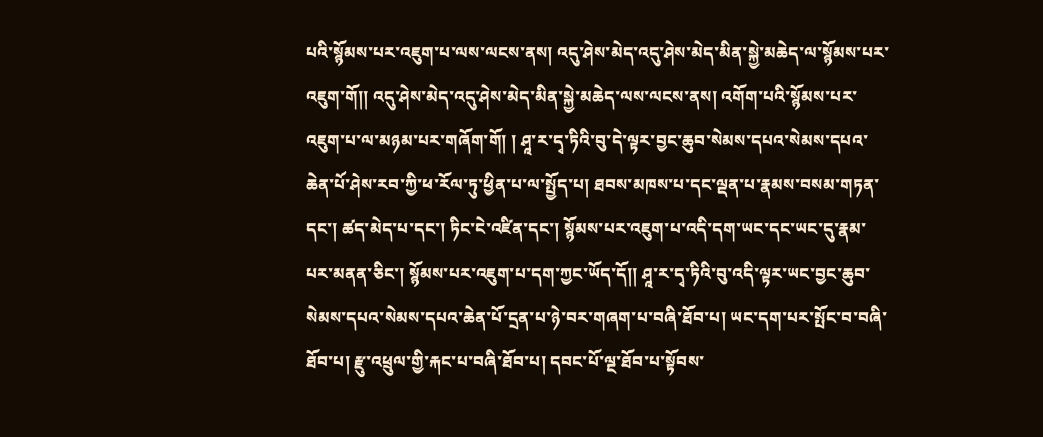པའི་སྙོམས་པར་འཇུག་པ་ལས་ལངས་ནས། འདུ་ཤེས་མེད་འདུ་ཤེས་མེད་མིན་སྐྱེ་མཆེད་ལ་སྙོམས་པར་འཇུག་གོ།། འདུ་ཤེས་མེད་འདུ་ཤེས་མེད་མིན་སྐྱེ་མཆེད་ལས་ལངས་ནས། འགོག་པའི་སྙོམས་པར་འཇུག་པ་ལ་མཉམ་པར་གཞོག་གོ། ། ཤཱ་ར་དྭ་ཏིའི་བུ་དེ་ལྟར་བྱང་ཆུབ་སེམས་དཔའ་སེམས་དཔའ་ཆེན་པོ་ཤེས་རབ་ཀྱི་ཕ་རོལ་ཏུ་ཕྱིན་པ་ལ་སྤྱོད་པ། ཐབས་མཁས་པ་དང་ལྡན་པ་རྣམས་བསམ་གཏན་དང་། ཚད་མེད་པ་དང་། ཏིང་ངེ་འཛིན་དང་། སྙོམས་པར་འཇུག་པ་འདི་དག་ཡང་དང་ཡང་དུ་རྣམ་པར་མནན་ཅིང་། སྙོམས་པར་འཇུག་པ་དག་ཀྱང་ཡོད་དོ།། ཤཱ་ར་དྭ་ཏིའི་བུ་འདི་ལྟར་ཡང་བྱང་ཆུབ་སེམས་དཔའ་སེམས་དཔའ་ཆེན་པོ་དྲན་པ་ཉེ་བར་གཞག་པ་བཞི་ཐོབ་པ། ཡང་དག་པར་སྤོང་བ་བཞི་ཐོབ་པ། རྫུ་འཕྲུལ་གྱི་རྐང་པ་བཞི་ཐོབ་པ། དབང་པོ་ལྔ་ཐོབ་པ་སྟོབས་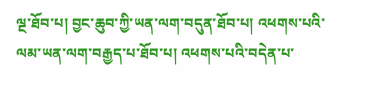ལྔ་ཐོབ་པ། བྱང་ཆུབ་ཀྱི་ཡན་ལག་བདུན་ཐོབ་པ། འཕགས་པའི་ལམ་ཡན་ལག་བརྒྱད་པ་ཐོབ་པ། འཕགས་པའི་བདེན་པ་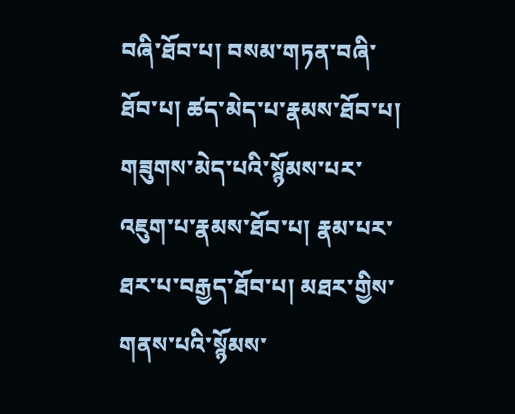བཞི་ཐོབ་པ། བསམ་གཏན་བཞི་ཐོབ་པ། ཚད་མེད་པ་རྣམས་ཐོབ་པ། གཟུགས་མེད་པའི་སྙོམས་པར་འཇུག་པ་རྣམས་ཐོབ་པ། རྣམ་པར་ཐར་པ་བརྒྱད་ཐོབ་པ། མཐར་གྱིས་གནས་པའི་སྙོམས་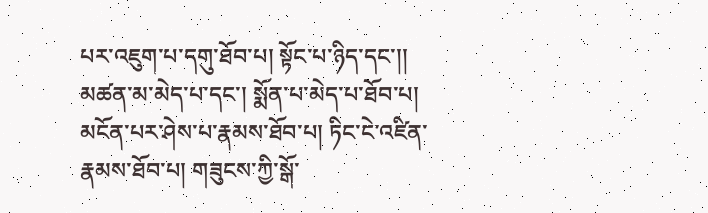པར་འཇུག་པ་དགུ་ཐོབ་པ། སྟོང་པ་ཉིད་དང་།། མཚན་མ་མེད་པ་དང་། སྨོན་པ་མེད་པ་ཐོབ་པ། མངོན་པར་ཤེས་པ་རྣམས་ཐོབ་པ། ཏིང་ངེ་འཛིན་རྣམས་ཐོབ་པ། གཟུངས་ཀྱི་སྒོ་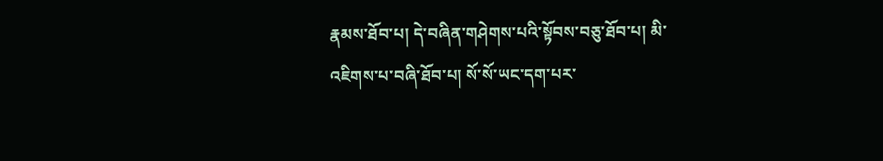རྣམས་ཐོབ་པ། དེ་བཞིན་གཤེགས་པའི་སྟོབས་བཅུ་ཐོབ་པ། མི་འཇིགས་པ་བཞི་ཐོབ་པ། སོ་སོ་ཡང་དག་པར་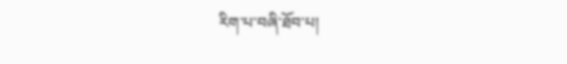རིག་པ་བཞི་ཐོབ་པ།